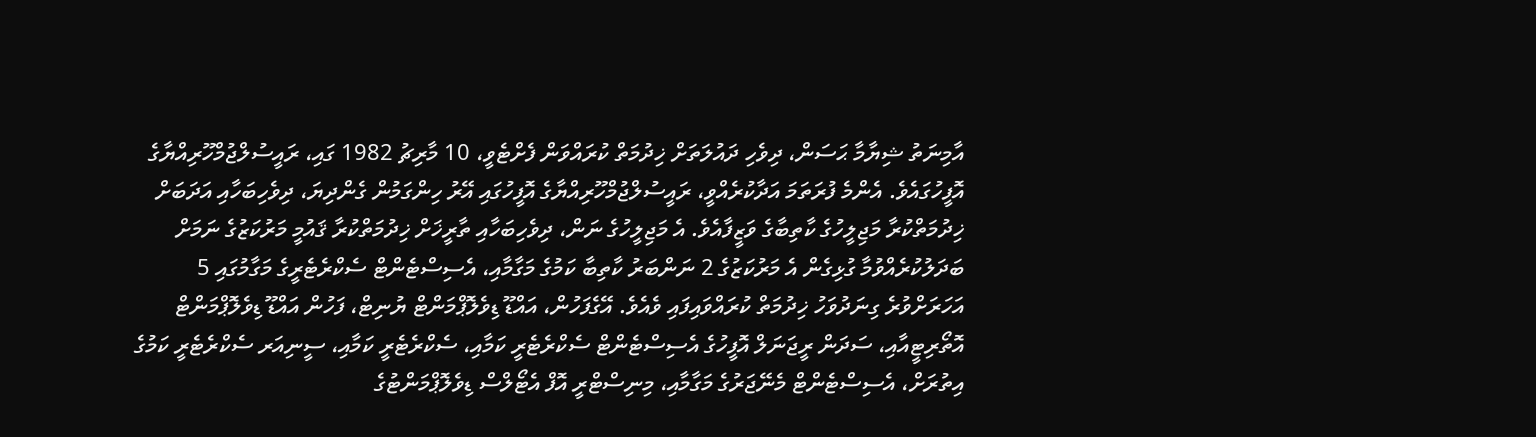އާމިނަތު ޝިޔާމާ ޙަސަން، ދިވެހި ދައުލަތަށް ޚިދުމަތް ކުރައްވަން ފެށްޓެވީ، 10 މާރިޗު 1982 ގައި، ރައީސުލްޖުމްހޫރިއްޔާގެ އޮފީހުގައެވެ. އެންމެ ފުރަތަމަ އަދާކުރެއްވީ، ރައީސުލްޖުމްހޫރިއްޔާގެ އޮފީހުގައި އޭރު ހިންގަމުން ގެންދިޔަ، ދިވެހިބަހާއި އަދަބަށް ޚިދުމަތްކުރާ މަޖިލީހުގެ ކާތިބާގެ ވަޒީފާއެވެ. އެ މަޖިލީހުގެ ނަން، ދިވެހިބަހާއި ތާރީޚަށް ޚިދުމަތްކުރާ ޤައުމީ މަރުކަޒުގެ ނަމަށް ބަދަލުކުރެއްވުމާ ގުޅިގެން އެ މަރުކަޒުގެ 2 ނަންބަރު ކާތިބާ ކަމުގެ މަގާމާއި، އެސިސްޓެންޓް ސެކްރެޓެރީގެ މަގާމުގައި 5 އަހަރަށްވުރެ ގިނަދުވަހު ޚިދުމަތް ކުރައްވައިފައި ވެއެވެ. އޭގެފަހުން، އައްޑޫ ޑިވެލޮޕްމަންޓް ޔުނިޓް، ފަހުން އައްޑޫ ޑިވެލޮޕްމަންޓް އޮތޯރިޓީއާއި، ސަދަން ރީޖަނަލް އޮފީހުގެ އެސިސްޓެންޓް ސެކްރެޓެރީ ކަމާއި، ސެކްރެޓެރީ ކަމާއި، ސީނިއަރ ސެކްރެޓެރީ ކަމުގެ އިތުރަށް، އެސިސްޓެންޓް މެނޭޖަރުގެ މަގާމާއި، މިނިސްޓްރީ އޮފް އެޓޯލްސް ޑިވެލޮޕްމަންޓުގެ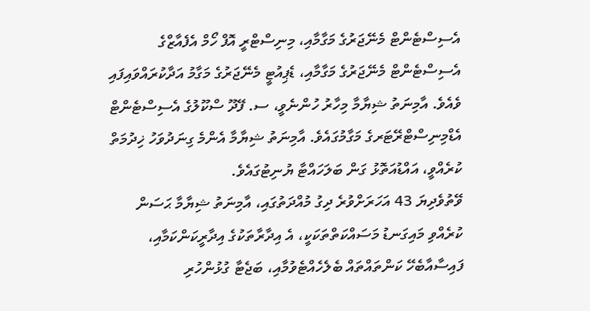އެސިސްޓެންޓް މެނޭޖަރުގެ މަގާމާއި، މިނިސްޓްރީ އޮފް ހޯމް އެފެއާޒްގެ އެސިސްޓެންޓް މެނޭޖަރުގެ މަގާމާއި، ޑެޕިއުޓީ މެނޭޖަރުގެ މަގާމު އަދާކުރައްވައިފައި ވެއެވެ. އާމިނަތު ޝިޔާމާ މިހާރު ހުންނެވީ، ސ. ފޭދޫ ސްކޫލުގެ އެސިސްޓެންޓް އެޑްމިނިސްޓްރޭޓަރގެ މަގާމުގައެވެ. އާމިނަތު ޝިޔާމާ އެންމެ ގިނަދުވަހު ޚިދުމަތް ކުރެއްވީ، އައްޑުއަތޮޅު ގަން ބަލަހައްޓާ ޔުނިޓުގައެވެ.
ވޭތުވެދިޔަ 43 އަހަރަށްވުރެ ދިގު މުއްދަތުގައި، އާމިނަތު ޝިޔާމާ ޙަސަން ކުރެއްވި މައިގަނޑު މަސައްކަތްތަކަކީ، އެ އިދާރާތަކުގެ އިދާރީކަންކަމާއި، ފައިސާއާބެހޭ ކަންތައްތައް ބެލެހެއްޓެވުމާއި، ބަޖެޓާ ގުޅުންހުރި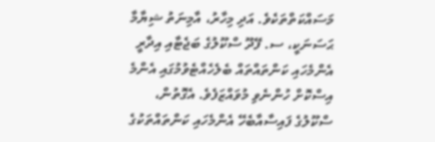މަސައްކަތްތަކެވެ. އަދި މިހާރު، އާމިނަތު ޝިޔާމާ ޙަސަނަކީ، ސ. ފޭދޫ ސްކޫލުގެ ބަޖެޓާއި އިދާރީ އެންމެހައި ކަންތައްތައް ބެލެހެއްޓެވުމުގައި އެންމެ އިސްކޮށް ހުންނެވި މުވައްޒަފެވެ. އެގޮތުން، ސްކޫލުގެ ފައިސާއާބެހޭ އެންމެހައި ކަންތައްތަކުގެ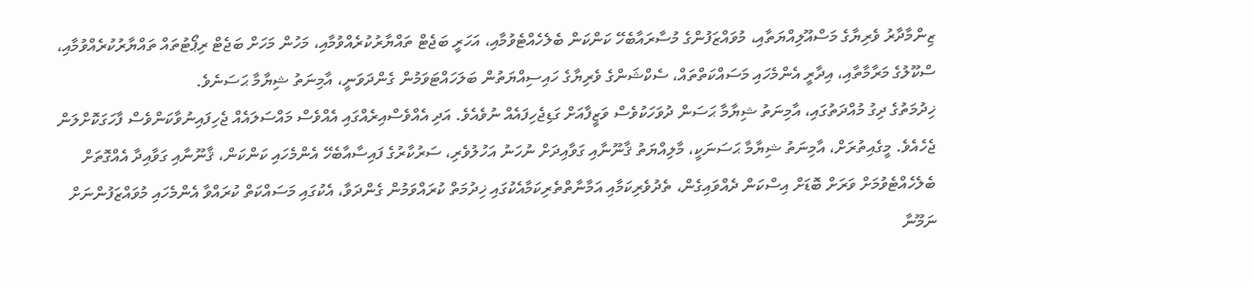ޒިންމާދާރު ވެރިޔާގެ މަސްއޫލިއްޔަތާއި، މުވައްޒަފުންގެ މުސާރައާބެހޭ ކަންކަން ބެލެހެއްޓެވުމާއި، އަހަރީ ބަޖެޓް ތައްޔާރުކުރެއްވުމާއި، މަހުން މަހަށް ބަޖެޓް ރިޕޯޓުތައް ތައްޔާރުކުރެއްވުމާއި، ސްކޫލުގެ މަރާމާތާއި، އިދާރީ އެންމެހައި މަސައްކަތްތައް، ސެކްޝަންގެ ވެރިޔާގެ ހައިސިއްޔަތުން ބަލަހައްޓަވަމުން ގެންދަވަނީ، އާމިނަތު ޝިޔާމާ ޙަސަނެވެ.
ޚިދުމަތުގެ ދިގު މުއްދަތުގައި، އާމިނަތު ޝިޔާމާ ޙަސަން ދުވަހަކުވެސް ވަޒީފާއަށް ގަޑިޖެހިފައެއް ނުވެއެވެ. އަދި އެއްވެސްއިރެއްގައި އެއްވެސް މައްސަލައެއް ޖެހިފައިނުވާކަންވެސް ފާހަގަކޮށްލަން ޖެހެއެވެ. މީގެއިތުރަށް، އާމިނަތު ޝިޔާމާ ޙަސަނަކީ، މާލިއްޔަތު ޤާނޫނާއި ގަވާއިދަށް ނުހަނު އަހުލުވެރި، ސަރުކާރުގެ ފައިސާއާބެހޭ އެންމެހައި ކަންކަން، ޤާނޫނާއި ގަވާއިދާ އެއްގޮތަށް ބެލެހެއްޓެވުމަށް ވަރަށް ބޮޑަށް އިސްކަން ދެއްވައިގެން، ތެދުވެރިކަމާއި އަމާނާތްތެރިކަމާއެކުގައި ޚިދުމަތް ކުރައްވަމުން ގެންދަވާ، އެކުގައި މަސައްކަތް ކުރައްވާ އެންމެހައި މުވައްޒަފުންނަށް ނަމޫނާ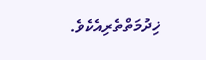ޚިދުމަތްތެރިއެކެވެ.